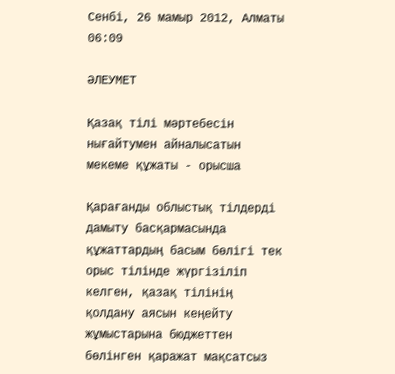Сенбі, 26 мамыр 2012, Алматы 06:09

ӘЛЕУМЕТ

Қазақ тілі мәртебесін нығайтумен айналысатын мекеме құжаты - орысша

Қарағанды облыстық тілдерді дамыту басқармасында құжаттардың басым бөлігі тек орыс тілінде жүргізіліп келген, қазақ тілінің қолдану аясын кеңейту жұмыстарына бюджеттен бөлінген қаражат мақсатсыз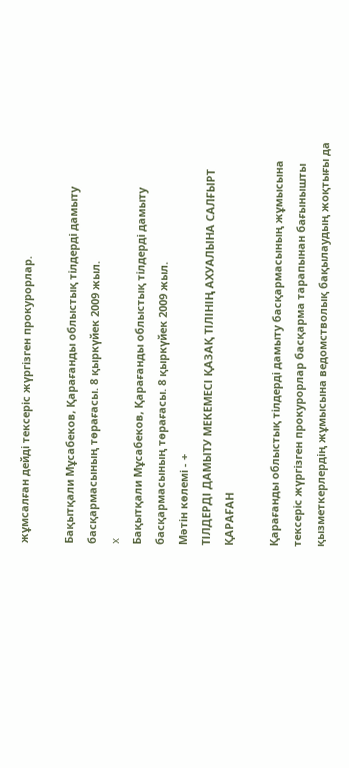жұмсалған дейді тексеріс жүргізген прокурорлар.

Бақытқали Мұсабеков, Қарағанды облыстық тілдерді дамыту басқармасының төрағасы. 8 қыркүйек 2009 жыл.
x
Бақытқали Мұсабеков, Қарағанды облыстық тілдерді дамыту басқармасының төрағасы. 8 қыркүйек 2009 жыл.
Мәтін көлемі - +
ТІЛДЕРДІ ДАМЫТУ МЕКЕМЕСІ ҚАЗАҚ ТІЛІНІҢ АХУАЛЫНА САЛҒЫРТ ҚАРАҒАН

Қарағанды облыстық тілдерді дамыту басқармасының жұмысына тексеріс жүргізген прокурорлар басқарма тарапынан бағынышты қызметкерлердің жұмысына ведомстволық бақылаудың жоқтығы да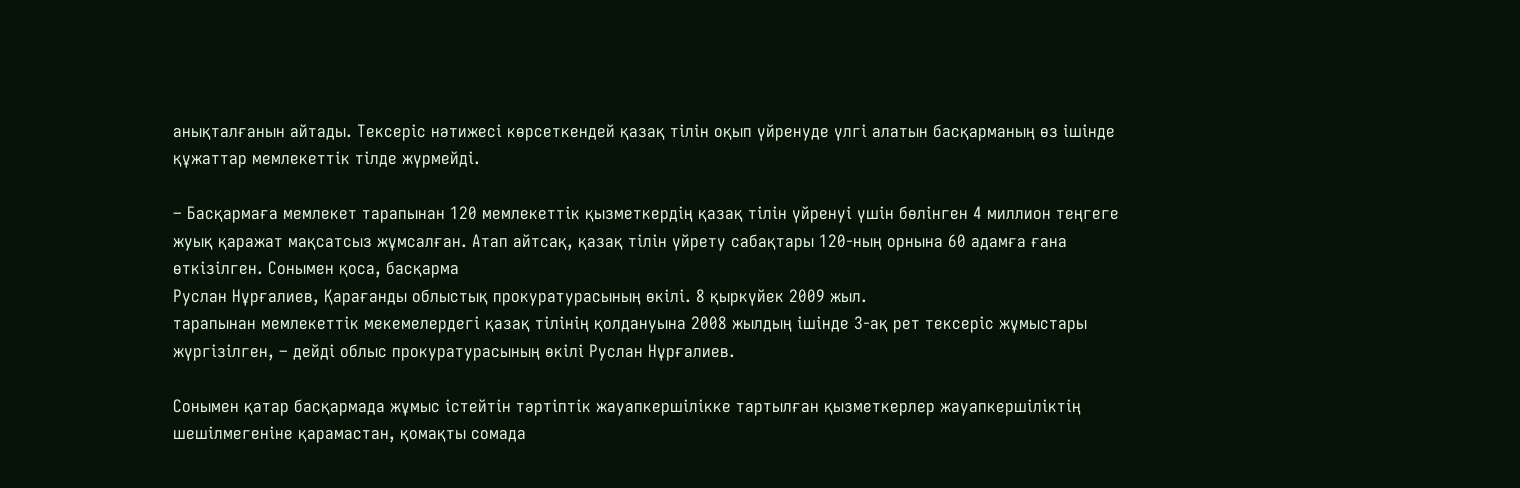анықталғанын айтады. Тексеріс нәтижесі көрсеткендей қазақ тілін оқып үйренуде үлгі алатын басқарманың өз ішінде құжаттар мемлекеттік тілде жүрмейді.

– Басқармаға мемлекет тарапынан 120 мемлекеттік қызметкердің қазақ тілін үйренуі үшін бөлінген 4 миллион теңгеге жуық қаражат мақсатсыз жұмсалған. Атап айтсақ, қазақ тілін үйрету сабақтары 120-ның орнына 60 адамға ғана өткізілген. Сонымен қоса, басқарма
Руслан Нұрғалиев, Қарағанды облыстық прокуратурасының өкілі. 8 қыркүйек 2009 жыл.
тарапынан мемлекеттік мекемелердегі қазақ тілінің қолдануына 2008 жылдың ішінде 3-ақ рет тексеріс жұмыстары жүргізілген, – дейді облыс прокуратурасының өкілі Руслан Нұрғалиев.

Сонымен қатар басқармада жұмыс істейтін тәртіптік жауапкершілікке тартылған қызметкерлер жауапкершіліктің шешілмегеніне қарамастан, қомақты сомада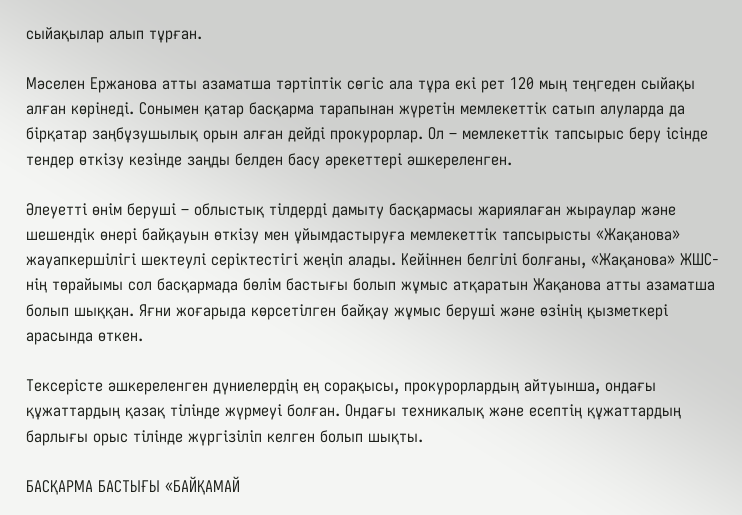сыйақылар алып тұрған.

Мәселен Ержанова атты азаматша тәртіптік сөгіс ала тұра екі рет 120 мың теңгеден сыйақы алған көрінеді. Сонымен қатар басқарма тарапынан жүретін мемлекеттік сатып алуларда да бірқатар заңбұзушылық орын алған дейді прокурорлар. Ол – мемлекеттік тапсырыс беру ісінде тендер өткізу кезінде заңды белден басу әрекеттері әшкереленген.

Әлеуетті өнім беруші – облыстық тілдерді дамыту басқармасы жариялаған жыраулар және шешендік өнері байқауын өткізу мен ұйымдастыруға мемлекеттік тапсырысты «Жақанова» жауапкершілігі шектеулі серіктестігі жеңіп алады. Кейіннен белгілі болғаны, «Жақанова» ЖШС-нің төрайымы сол басқармада бөлім бастығы болып жұмыс атқаратын Жақанова атты азаматша болып шыққан. Яғни жоғарыда көрсетілген байқау жұмыс беруші және өзінің қызметкері арасында өткен.

Тексерісте әшкереленген дүниелердің ең сорақысы, прокурорлардың айтуынша, ондағы құжаттардың қазақ тілінде жүрмеуі болған. Ондағы техникалық және есептің құжаттардың барлығы орыс тілінде жүргізіліп келген болып шықты.

БАСҚАРМА БАСТЫҒЫ «БАЙҚАМАЙ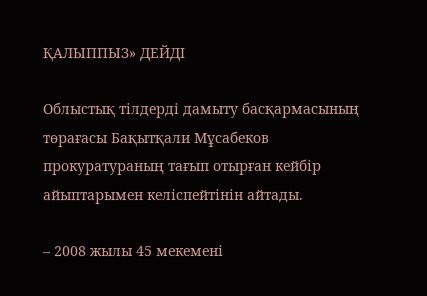ҚАЛЫППЫЗ» ДЕЙДІ

Облыстық тілдерді дамыту басқармасының төрағасы Бақытқали Мұсабеков прокуратураның тағып отырған кейбір айыптарымен келіспейтінін айтады.

– 2008 жылы 45 мекемені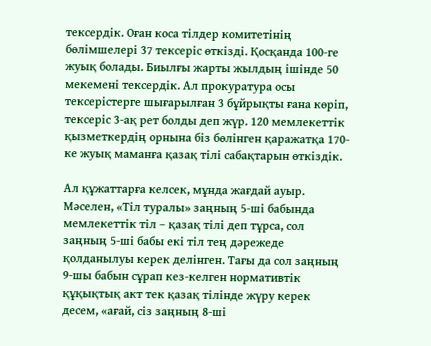тексердік. Оған коса тілдер комитетінің бөлімшелері 37 тексеріс өткізді. Қосқанда 100-ге жуық болады. Биылғы жарты жылдың ішінде 50 мекемені тексердік. Ал прокуратура осы тексерістерге шығарылған 3 бұйрықты ғана көріп, тексеріс 3-ақ рет болды деп жүр. 120 мемлекеттік қызметкердің орнына біз бөлінген қаражатқа 170-ке жуық маманға қазақ тілі сабақтарын өткіздік.

Ал құжаттарға келсек, мұнда жағдай ауыр. Мәселен, «Тіл туралы» заңның 5-ші бабында мемлекеттік тіл – қазақ тілі деп тұрса, сол заңның 5-ші бабы екі тіл тең дәрежеде қолданылуы керек делінген. Тағы да сол заңның 9-шы бабын сұрап кез-келген нормативтік құқықтық акт тек қазақ тілінде жүру керек десем, «ағай, сіз заңның 8-ші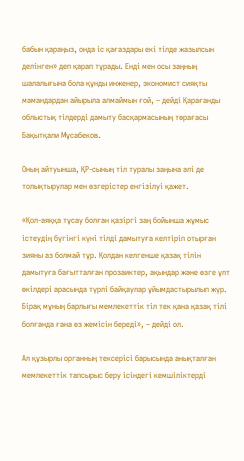бабын қараңыз, онда іс қағаздары екі тілде жазылсын делінген» деп қарап тұрады. Енді мен осы заңның шалалығына бола құнды инженер, экономист сияқты мамандардан айырыла алмаймын ғой, – дейді Қарағанды облыстық тілдерді дамыту басқармасының төрағасы Бақытқали Мұсабеков.

Оның айтуынша, ҚР-сының тіл туралы заңына әлі де толықтырулар мен өзгерістер енгізілуі қажет.

«Қол-аяққа тұсау болған қазіргі заң бойынша жұмыс істеудің бүгінгі күні тілді дамытуға келтіріп отырған зияны аз болмай тұр. Қолдан келгенше қазақ тілін дамытуға бағытталған прозаиктер, ақындар және өзге ұлт өкілдері арасында түрлі байқаулар ұйымдастырылып жүр. Бірақ мұның барлығы мемлекеттік тіл тек қана қазақ тілі болғанда ғана өз жемісін береді», – дейді ол.

Ал құзырлы органның тексерісі барысында анықталған мемлекеттік тапсырыс беру ісіндегі кемшіліктерді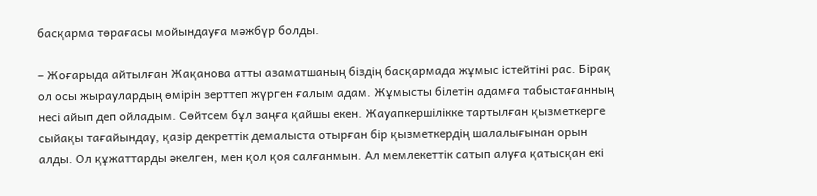басқарма төрағасы мойындауға мәжбүр болды.

– Жоғарыда айтылған Жақанова атты азаматшаның біздің басқармада жұмыс істейтіні рас. Бірақ ол осы жыраулардың өмірін зерттеп жүрген ғалым адам. Жұмысты білетін адамға табыстағанның несі айып деп ойладым. Сөйтсем бұл заңға қайшы екен. Жауапкершілікке тартылған қызметкерге сыйақы тағайындау, қазір декреттік демалыста отырған бір қызметкердің шалалығынан орын алды. Ол құжаттарды әкелген, мен қол қоя салғанмын. Ал мемлекеттік сатып алуға қатысқан екі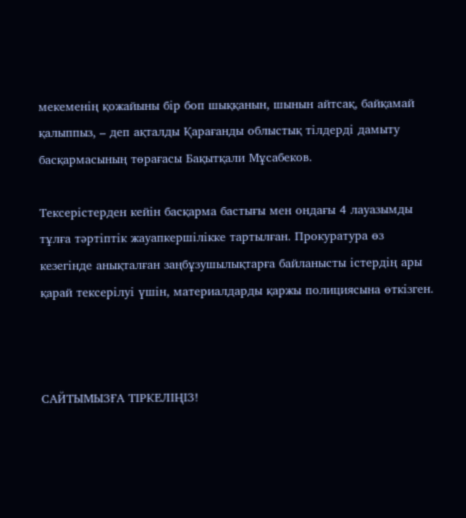мекеменің қожайыны бір боп шыққанын, шынын айтсақ, байқамай қалыппыз, – деп ақталды Қарағанды облыстық тілдерді дамыту басқармасының төрағасы Бақытқали Мұсабеков.

Тексерістерден кейін басқарма бастығы мен ондағы 4 лауазымды тұлға тәртіптік жауапкершілікке тартылған. Прокуратура өз кезегінде анықталған заңбұзушылықтарға байланысты істердің ары қарай тексерілуі үшін, материалдарды қаржы полициясына өткізген.



CАЙТЫМЫЗҒА ТІРКЕЛІҢІЗ!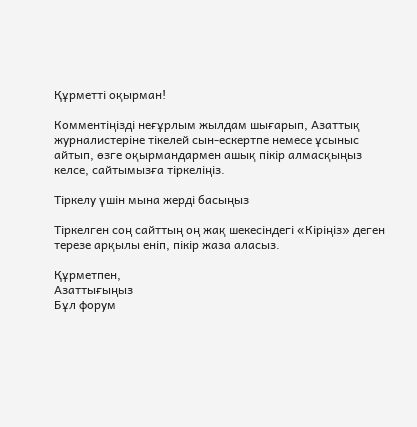Құрметті оқырман!

Комментіңізді неғұрлым жылдам шығарып, Азаттық журналистеріне тікелей сын-ескертпе немесе ұсыныс айтып, өзге оқырмандармен ашық пікір алмасқыңыз келсе, сайтымызға тіркеліңіз.

Тіркелу үшін мына жерді басыңыз

Тіркелген соң сайттың оң жақ шекесіндегі «Кіріңіз» деген терезе арқылы еніп, пікір жаза аласыз.

Құрметпен,
Азаттығыңыз
Бұл форум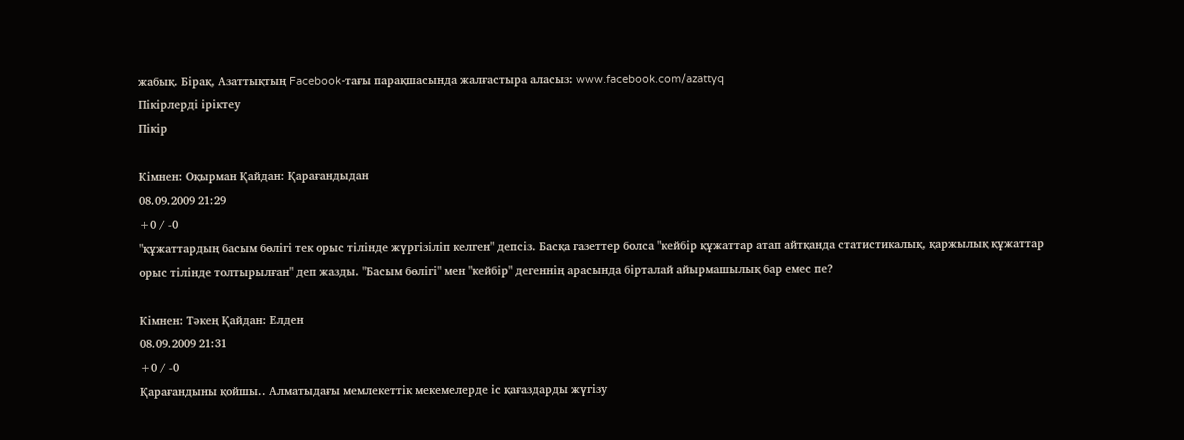жабық. Бірақ, Азаттықтың Facebook-тағы парақшасында жалғастыра аласыз: www.facebook.com/azattyq
Пікірлерді іріктеу
Пікір

Кімнен: Оқырман Қайдан: Қарағандыдан
08.09.2009 21:29
+0 / -0
"құжаттардың басым бөлігі тек орыс тілінде жүргізіліп келген" депсіз. Басқа газеттер болса "кейбір құжаттар атап айтқанда статистикалық, қаржылық құжаттар орыс тілінде толтырылған" деп жазды. "Басым бөлігі" мен "кейбір" дегеннің арасында бірталай айырмашылық бар емес пе?

Кімнен: Тәкең Қайдан: Елден
08.09.2009 21:31
+0 / -0
Қарағандыны қойшы.. Алматыдағы мемлекеттік мекемелерде іс қағаздарды жүгізу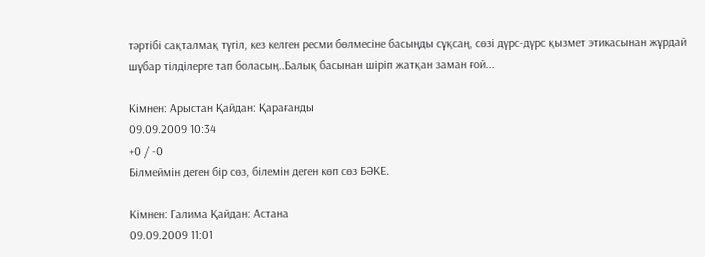тәртібі сақталмақ түгіл, кез келген ресми бөлмесіне басыңды сұқсаң, сөзі дүрс-дүрс қызмет этикасынан жұрдай шұбар тілділерге тап боласың..Балық басынан шіріп жатқан заман ғой...

Кімнен: Арыстан Қайдан: Қарағанды
09.09.2009 10:34
+0 / -0
Білмеймін деген бір сөз, білемін деген көп сөз БӘКЕ.

Кімнен: Галима Қайдан: Астана
09.09.2009 11:01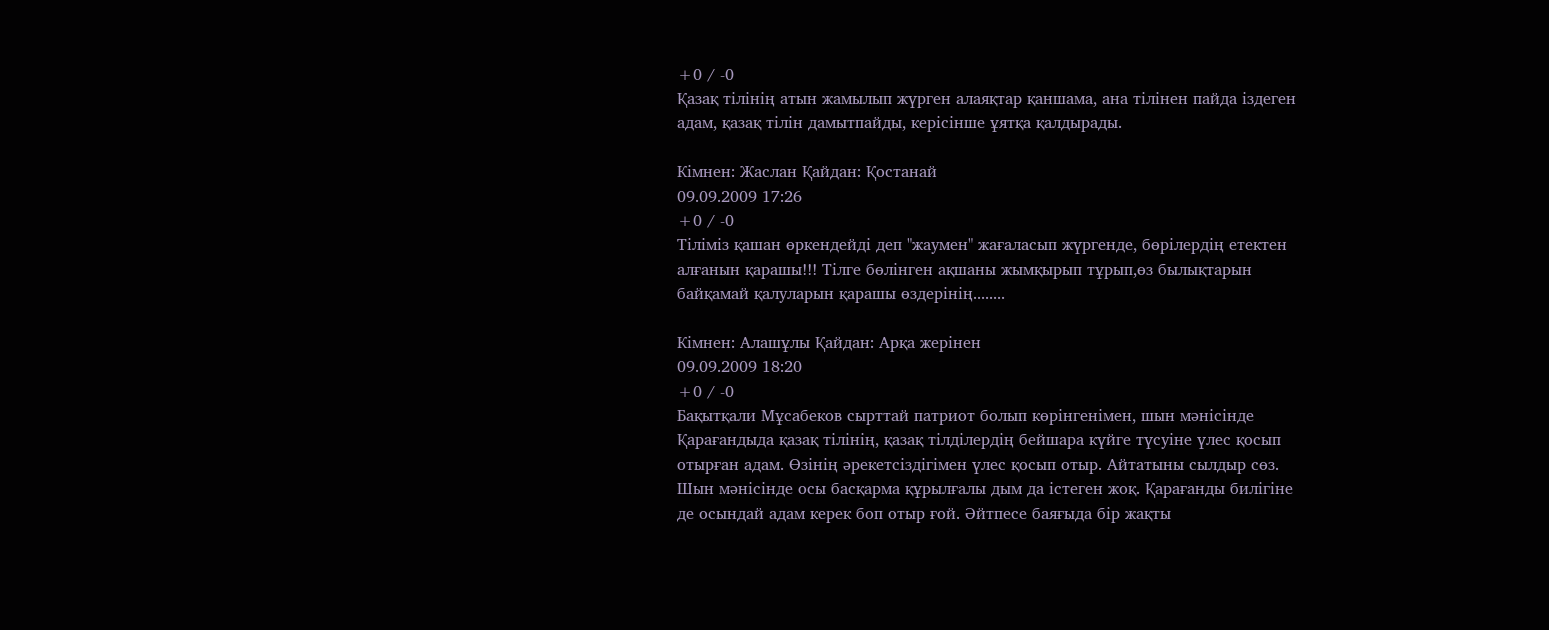+0 / -0
Қазақ тілінің атын жамылып жүрген алаяқтар қаншама, ана тілінен пайда іздеген адам, қазақ тілін дамытпайды, керісінше ұятқа қалдырады.

Кімнен: Жаслан Қайдан: Қостанай
09.09.2009 17:26
+0 / -0
Тіліміз қашан өркендейді деп "жаумен" жағаласып жүргенде, бөрілердің етектен алғанын қарашы!!! Тілге бөлінген ақшаны жымқырып тұрып,өз былықтарын байқамай қалуларын қарашы өздерінің........

Кімнен: Алашұлы Қайдан: Арқа жерінен
09.09.2009 18:20
+0 / -0
Бақытқали Мұсабеков сырттай патриот болып көрінгенімен, шын мәнісінде Қарағандыда қазақ тілінің, қазақ тілділердің бейшара күйге түсуіне үлес қосып отырған адам. Өзінің әрекетсіздігімен үлес қосып отыр. Айтатыны сылдыр сөз. Шын мәнісінде осы басқарма құрылғалы дым да істеген жоқ. Қарағанды билігіне де осындай адам керек боп отыр ғой. Әйтпесе баяғыда бір жақты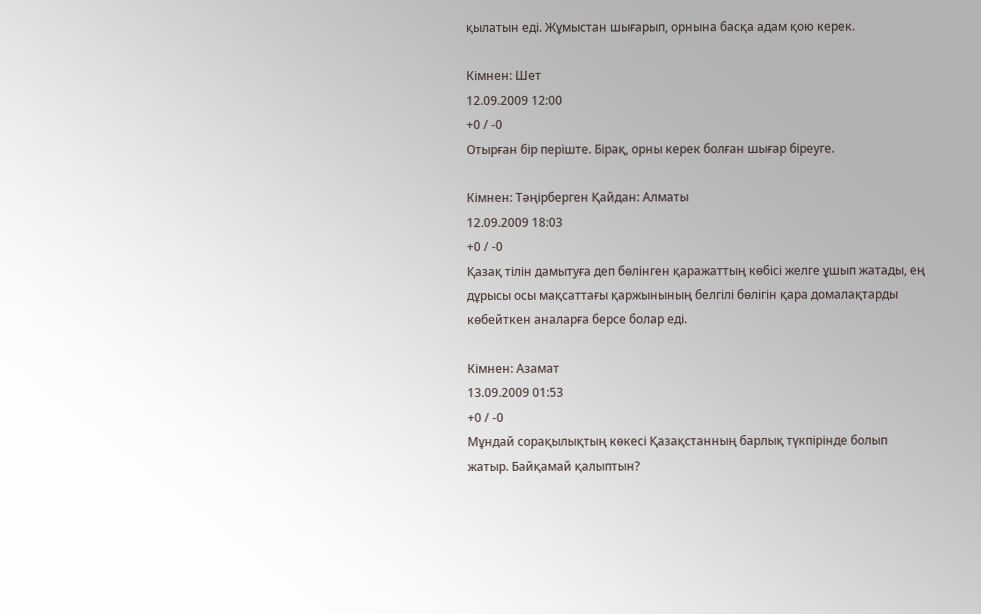қылатын еді. Жұмыстан шығарып, орнына басқа адам қою керек.

Кімнен: Шет
12.09.2009 12:00
+0 / -0
Отырған бір періште. Бірақ, орны керек болған шығар біреуге.

Кімнен: Тәңірберген Қайдан: Алматы
12.09.2009 18:03
+0 / -0
Қазақ тілін дамытуға деп бөлінген қаражаттың көбісі желге ұшып жатады, ең дұрысы осы мақсаттағы қаржынының белгілі бөлігін қара домалақтарды көбейткен аналарға берсе болар еді.

Кімнен: Азамат
13.09.2009 01:53
+0 / -0
Мұндай сорақылықтың көкесі Қазақстанның барлық түкпірінде болып жатыр. Байқамай қалыптын?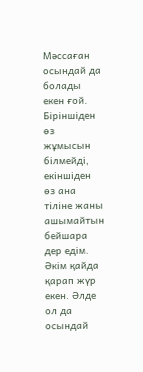Мәссаған осындай да болады екен ғой. Біріншіден өз жұмысын білмейді, екіншіден өз ана тіліне жаны ашымайтын бейшара дер едім. Әкім қайда қарап жүр екен. Әлде ол да осындай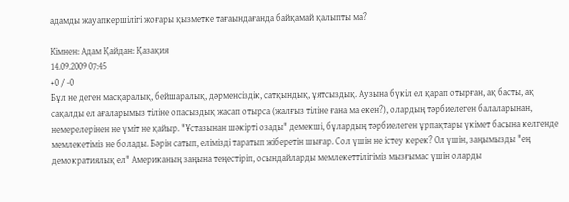адамды жауапкершілігі жоғары қызметке тағаындағанда байқамай қалыпты ма?

Кімнен: Адам Қайдан: Қазақия
14.09.2009 07:45
+0 / -0
Бұл не деген масқаралық, бейшаралық, дәрменсіздік, сатқындық, ұятсыздық. Аузына бүкіл ел қарап отырған, ақ басты, ақ сақалды ел ағаларымыз тіліне опасыздық жасап отырса (жалғыз тіліне ғана ма екен?), олардың тәрбиелеген балаларынан, немерелерінен не үміт не қайыр. "Ұстазынан шәкірті озады" демекші, бұлардың тәрбиелеген ұрпақтары үкімет басына келгенде мемлекетіміз не болады. Бәрін сатып, елімізді таратып жіберетін шығар. Сол үшін не істеу керек? Ол үшін, заңымызды "ең демократиялық ел" Американың заңына теңестіріп, осындайларды мемлекеттілігіміз мызғымас үшін оларды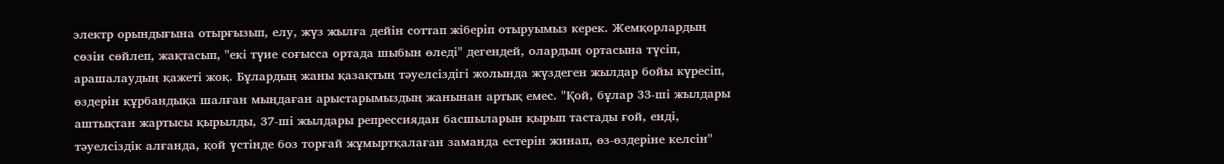электр орындығына отырғызып, елу, жүз жылға дейін соттап жіберіп отыруымыз керек. Жемқорлардың сөзін сөйлеп, жақтасып, "екі түие соғысса ортада шыбын өледі" дегендей, олардың ортасына түсіп, арашалаудың қажеті жоқ. Бұлардың жаны қазақтың тәуелсіздігі жолында жүздеген жылдар бойы күресіп, өздерін құрбандықа шалған мыңдаған арыстарымыздың жанынан артық емес. "Қой, бұлар 33-ші жылдары аштықтан жартысы қырылды, 37-ші жылдары репрессиядан басшыларын қырып тастады ғой, енді, тәуелсіздік алғанда, қой үстінде боз торғай жұмыртқалаған заманда естерін жинап, өз-өздеріне келсін"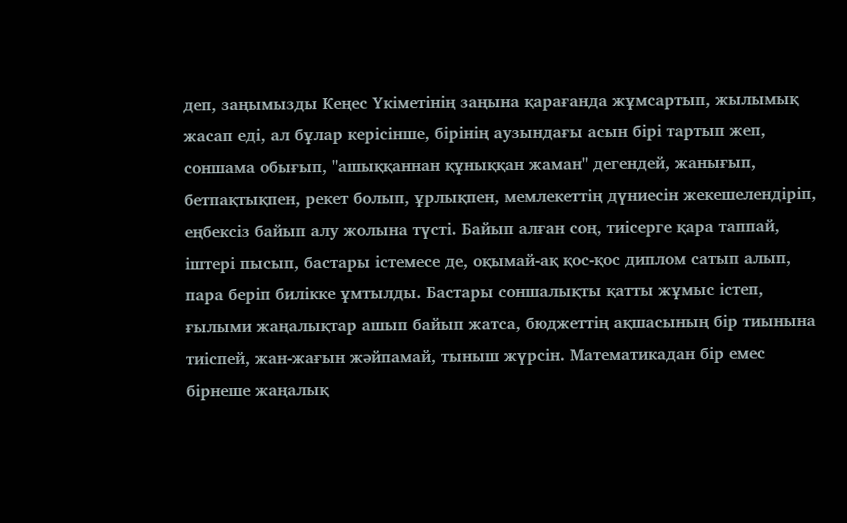деп, заңымызды Кеңес Үкіметінің заңына қарағанда жұмсартып, жылымық жасап еді, ал бұлар керісінше, бірінің аузындағы асын бірі тартып жеп, соншама обығып, "ашыққаннан құныққан жаман" дегендей, жанығып, бетпақтықпен, рекет болып, ұрлықпен, мемлекеттің дүниесін жекешелендіріп, еңбексіз байып алу жолына түсті. Байып алған соң, тиісерге қара таппай, іштері пысып, бастары істемесе де, оқымай-ақ қос-қос диплом сатып алып, пара беріп билікке ұмтылды. Бастары соншалықты қатты жұмыс істеп, ғылыми жаңалықтар ашып байып жатса, бюджеттің ақшасының бір тиынына тиіспей, жан-жағын жәйпамай, тыныш жүрсін. Математикадан бір емес бірнеше жаңалық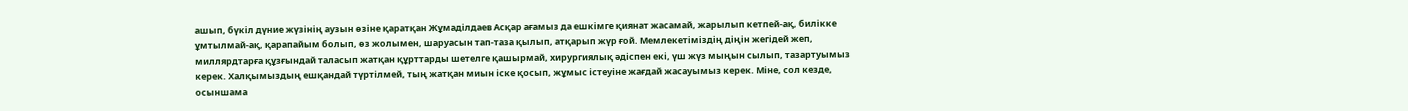ашып, бүкіл дүние жүзінің аузын өзіне қаратқан Жұмаділдаев Асқар ағамыз да ешкімге қиянат жасамай, жарылып кетпей-ақ, билікке ұмтылмай-ақ, қарапайым болып, өз жолымен, шаруасын тап-таза қылып, атқарып жүр ғой. Мемлекетіміздің діңін жегідей жеп, миллярдтарға құзғындай таласып жатқан құрттарды шетелге қашырмай, хирургиялық әдіспен екі, үш жүз мыңын сылып, тазартуымыз керек. Халқымыздың ешқандай түртілмей, тың жатқан миын іске қосып, жұмыс істеуіне жағдай жасауымыз керек. Міне, сол кезде, осыншама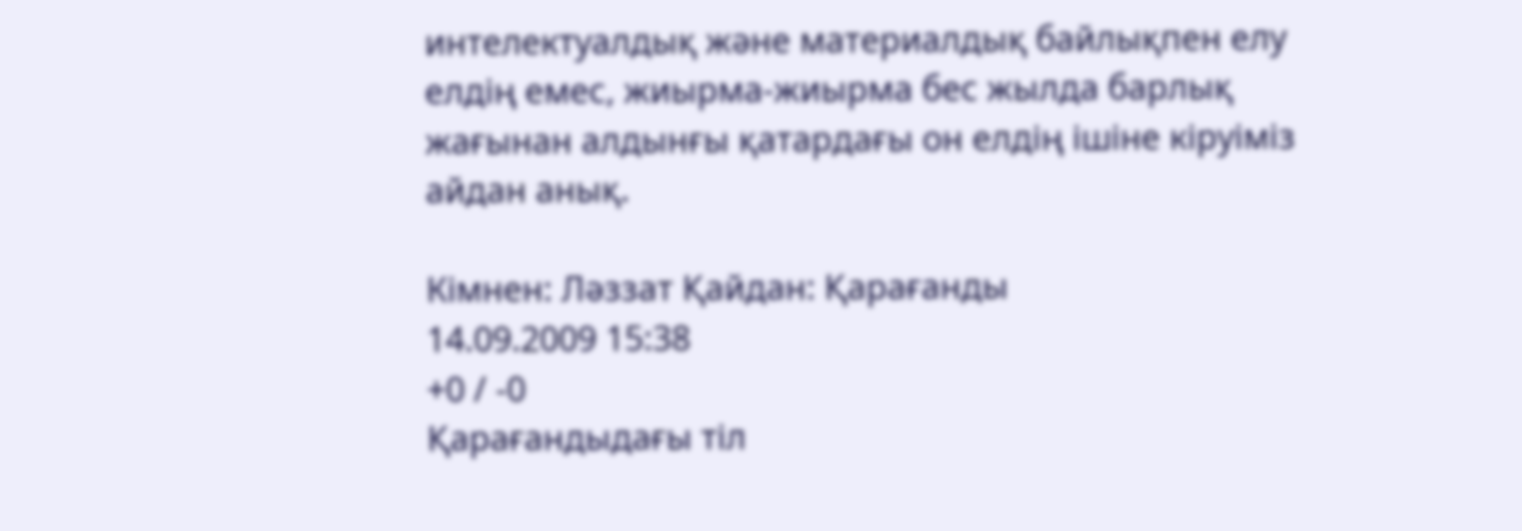интелектуалдық және материалдық байлықпен елу елдің емес, жиырма-жиырма бес жылда барлық жағынан алдынғы қатардағы он елдің ішіне кіруіміз айдан анық.

Кімнен: Ләззат Қайдан: Қарағанды
14.09.2009 15:38
+0 / -0
Қарағандыдағы тіл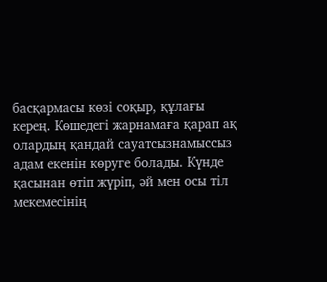басқармасы көзі соқыр, құлағы керең. Көшедегі жарнамаға қарап ақ олардың қандай сауатсызнамыссыз адам екенін көруге болады. Күнде қасынан өтіп жүріп, әй мен осы тіл мекемесінің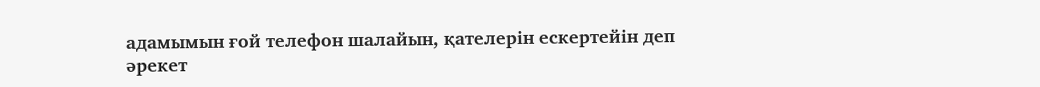адамымын ғой телефон шалайын, қателерін ескертейін деп әрекет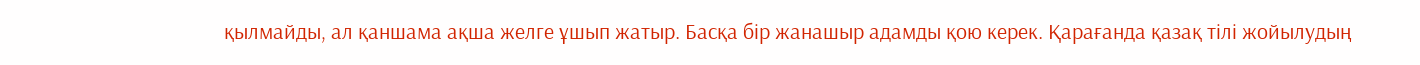қылмайды, ал қаншама ақша желге ұшып жатыр. Басқа бір жанашыр адамды қою керек. Қарағанда қазақ тілі жойылудың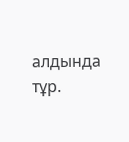алдында тұр.